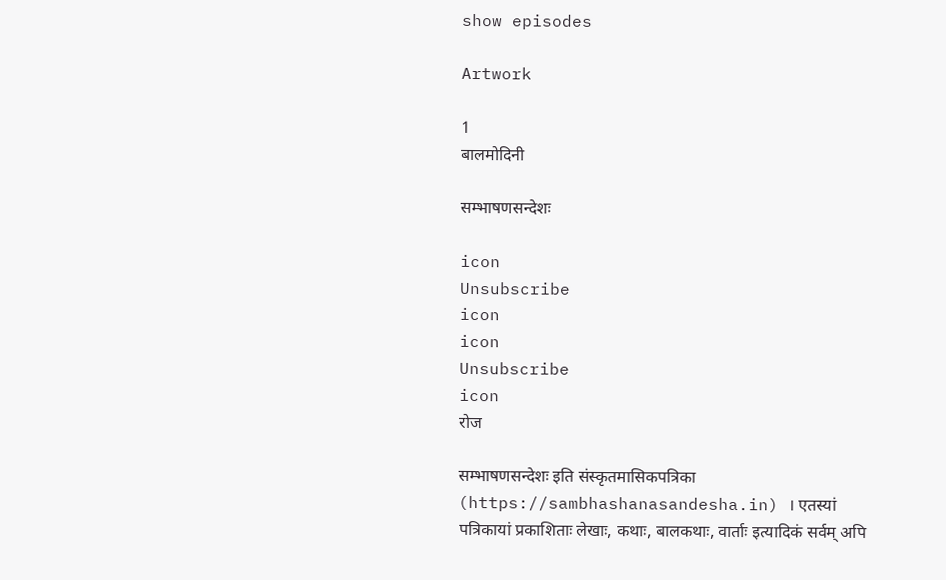show episodes

Artwork

1
बालमोदिनी

सम्भाषणसन्देशः

icon
Unsubscribe
icon
icon
Unsubscribe
icon
रोज

सम्भाषणसन्देशः इति संस्कृतमासिकपत्रिका (https://sambhashanasandesha.in) । एतस्यां पत्रिकायां प्रकाशिताः लेखाः, कथाः, बालकथाः, वार्ताः इत्यादिकं सर्वम् अपि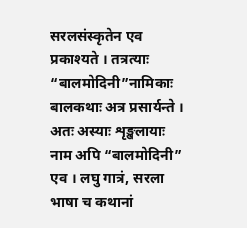सरलसंस्कृतेन एव प्रकाश्यते । तत्रत्याः “बालमोदिनी”नामिकाः बालकथाः अत्र प्रसार्यन्ते । अतः अस्याः शृङ्खलायाः नाम अपि “बालमोदिनी” एव । लघु गात्रं, सरला भाषा च कथानां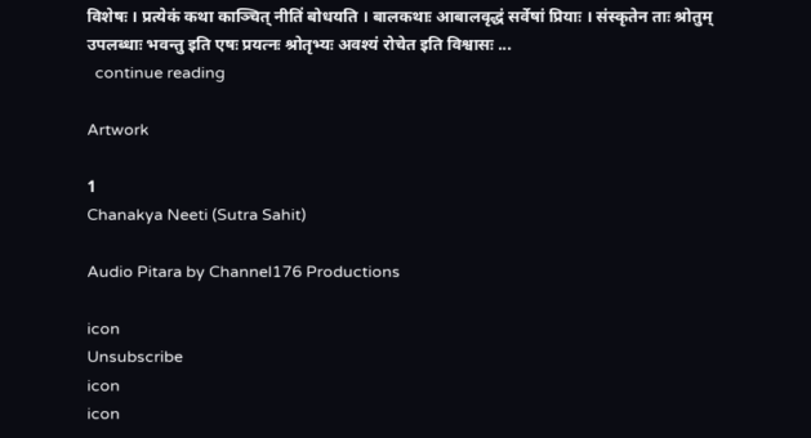विशेषः । प्रत्येकं कथा काञ्चित् नीतिं बोधयति । बालकथाः आबालवृद्धं सर्वेषां प्रियाः । संस्कृतेन ताः श्रोतुम् उपलब्धाः भवन्तु इति एषः प्रयत्नः श्रोतृभ्यः अवश्यं रोचेत इति विश्वासः ...
  continue reading

Artwork

1
Chanakya Neeti (Sutra Sahit)

Audio Pitara by Channel176 Productions

icon
Unsubscribe
icon
icon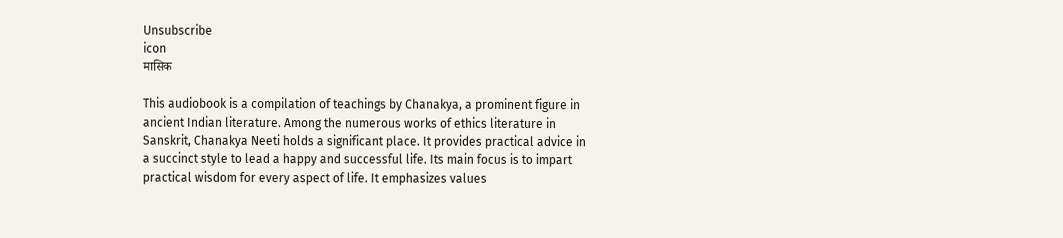Unsubscribe
icon
मासिक

This audiobook is a compilation of teachings by Chanakya, a prominent figure in ancient Indian literature. Among the numerous works of ethics literature in Sanskrit, Chanakya Neeti holds a significant place. It provides practical advice in a succinct style to lead a happy and successful life. Its main focus is to impart practical wisdom for every aspect of life. It emphasizes values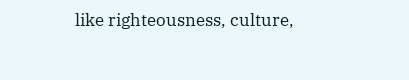like righteousness, culture,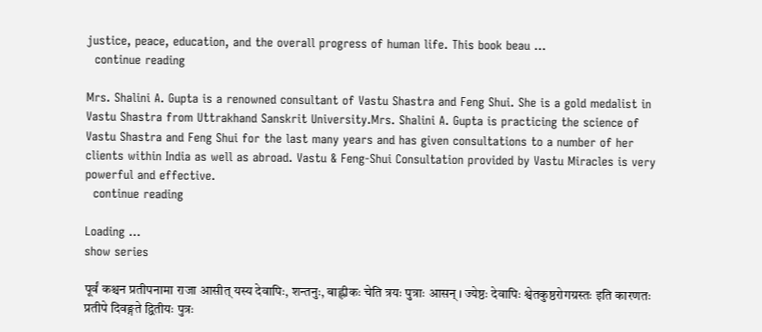justice, peace, education, and the overall progress of human life. This book beau ...
  continue reading

Mrs. Shalini A. Gupta is a renowned consultant of Vastu Shastra and Feng Shui. She is a gold medalist in Vastu Shastra from Uttrakhand Sanskrit University.Mrs. Shalini A. Gupta is practicing the science of Vastu Shastra and Feng Shui for the last many years and has given consultations to a number of her clients within India as well as abroad. Vastu & Feng-Shui Consultation provided by Vastu Miracles is very powerful and effective.
  continue reading

Loading …
show series

पूर्वं कश्चन प्रतीपनामा राजा आसीत् यस्य देवापिः, शन्तनुः, बाह्लीकः चेति त्रयः पुत्राः आसन् । ज्येष्ठः देवापिः श्वेतकुष्ठरोगग्रस्तः इति कारणतः प्रतीपे दिवङ्गते द्वितीयः पुत्रः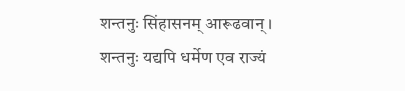शन्तनुः सिंहासनम् आरूढवान् । शन्तनुः यद्यपि धर्मेण एव राज्यं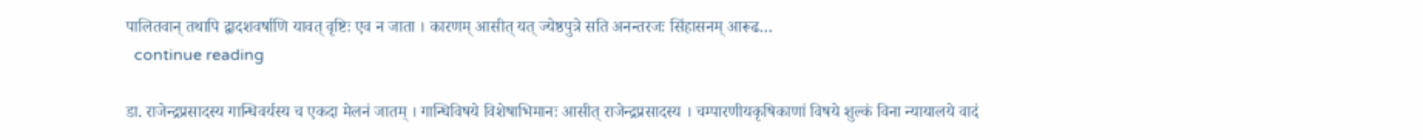पालितवान् तथापि द्वादशवर्षाणि यावत् वृष्टिः एव न जाता । कारणम् आसीत् यत् ज्येष्ठपुत्रे सति अनन्तरजः सिंहासनम् आरूढ…
  continue reading

डा. राजेन्द्रप्रसादस्य गान्धिवर्यस्य च एकदा मेलनं जातम् । गान्धिविषये विशेषाभिमानः आसीत् राजेन्द्रप्रसादस्य । चम्पारणीयकृषिकाणां विषये शुल्कं विना न्यायालये वादं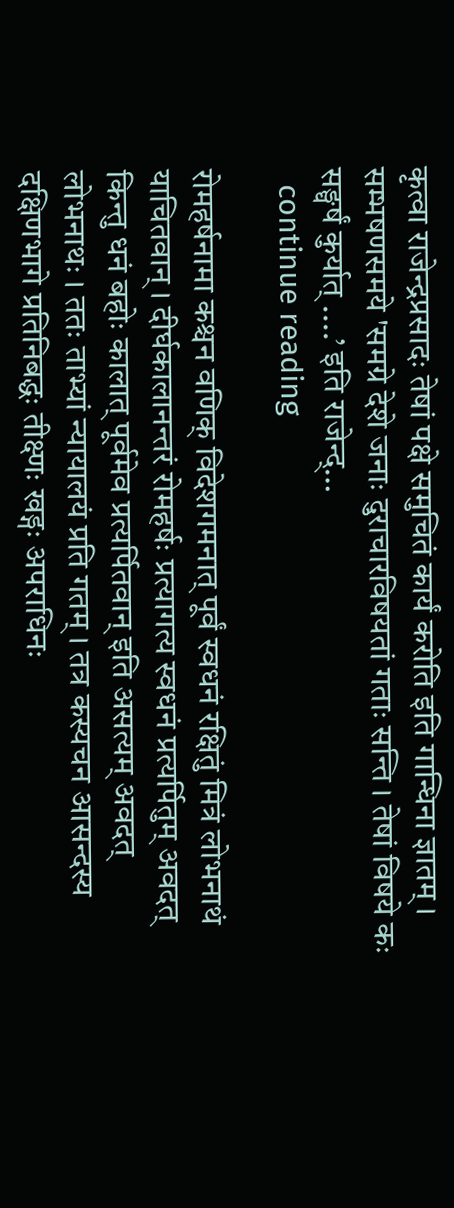कृत्वा राजेन्द्रप्रसादः तेषां पक्षे समुचितं कार्यं करोति इति गान्धिना ज्ञातम् । सम्भषणसमये 'समग्रे देशे जनाः दुराचारविषयतां गताः सन्ति । तेषां विषये कः सङ्घर्षं कुर्यात् ....’ इति राजेन्द्…
  continue reading

रोमहर्षनामा कश्चन वणिक् विदेशगमनात् पूर्वं स्वधनं रक्षितुं मित्रं लोभनाथं याचितवान् । दीर्घकालानन्तरं रोमहर्षः प्रत्यागत्य स्वधनं प्रत्यर्पितुम् अवदत् किन्तु धनं बहोः कालात् पूर्वमेव प्रत्यर्पितवान् इति असत्यम् अवदत् लोभनाथः । ततः ताभ्यां न्यायालयं प्रति गतम् । तत्र कस्यचन आसन्दस्य दक्षिणभागे प्रतिनिबद्धः तीक्ष्णः खड्गः अपराधिनः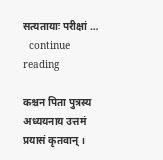सत्यतायाः परीक्षां …
  continue reading

कश्चन पिता पुत्रस्य अध्ययनाय उत्तमं प्रयासं कृतवान् ।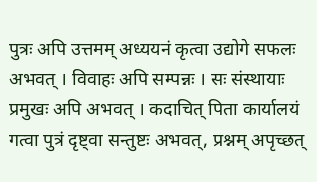पुत्रः अपि उत्तमम् अध्ययनं कृत्वा उद्योगे सफलः अभवत् । विवाहः अपि सम्पन्नः । सः संस्थायाः प्रमुखः अपि अभवत् । कदाचित् पिता कार्यालयं गत्वा पुत्रं दृष्ट्वा सन्तुष्टः अभवत्, प्रश्नम् अपृच्छत्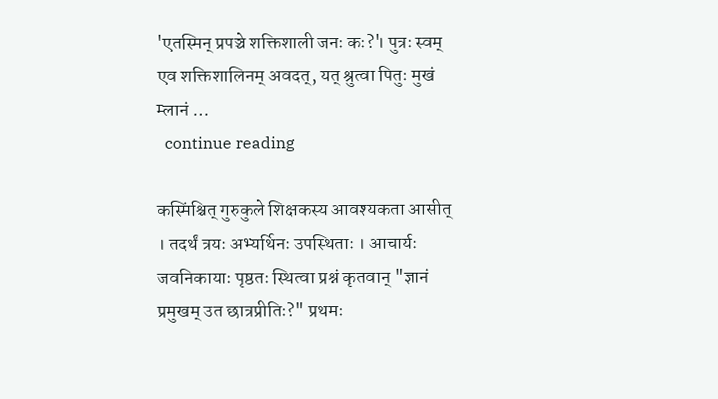'एतस्मिन् प्रपञ्चे शक्तिशाली जनः कः?'। पुत्रः स्वम् एव शक्तिशालिनम् अवदत्, यत् श्रुत्वा पितुः मुखं म्लानं …
  continue reading

कस्मिंश्चित् गुरुकुले शिक्षकस्य आवश्यकता आसीत् । तदर्थं त्रयः अभ्यर्थिनः उपस्थिताः । आचार्यः जवनिकायाः पृष्ठतः स्थित्वा प्रश्नं कृतवान् "ज्ञानं प्रमुखम् उत छात्रप्रीतिः?" प्रथमः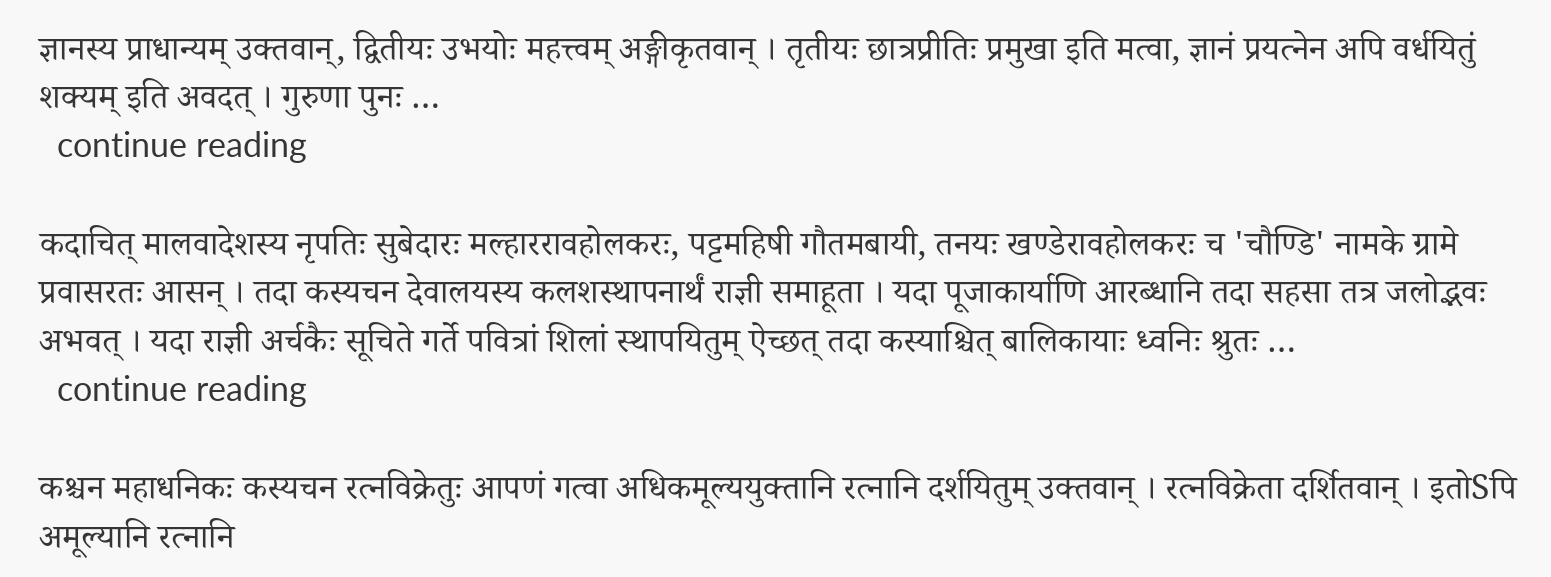ज्ञानस्य प्राधान्यम् उक्तवान्, द्वितीयः उभयोः महत्त्वम् अङ्गीकृतवान् । तृतीयः छात्रप्रीतिः प्रमुखा इति मत्वा, ज्ञानं प्रयत्नेन अपि वर्धयितुं शक्यम् इति अवदत् । गुरुणा पुनः …
  continue reading

कदाचित् मालवादेशस्य नृपतिः सुबेदारः मल्हाररावहोलकरः, पट्टमहिषी गौतमबायी, तनयः खण्डेरावहोलकरः च 'चौण्डि' नामके ग्रामे प्रवासरतः आसन् । तदा कस्यचन देवालयस्य कलशस्थापनार्थं राज्ञी समाहूता । यदा पूजाकार्याणि आरब्धानि तदा सहसा तत्र जलोद्भवः अभवत् । यदा राज्ञी अर्चकैः सूचिते गर्ते पवित्रां शिलां स्थापयितुम् ऐच्छत् तदा कस्याश्चित् बालिकायाः ध्वनिः श्रुतः …
  continue reading

कश्चन महाधनिकः कस्यचन रत्नविक्रेतुः आपणं गत्वा अधिकमूल्ययुक्तानि रत्नानि दर्शयितुम् उक्तवान् । रत्नविक्रेता दर्शितवान् । इतो‌Sपि अमूल्यानि रत्नानि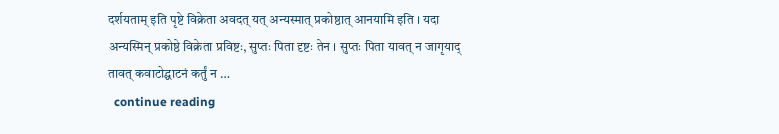दर्शयताम् इति पृष्टे विक्रेता अवदत् यत् अन्यस्मात् प्रकोष्ठात् आनयामि इति । यदा अन्यस्मिन् प्रकोष्ठे विक्रेता प्रविष्टः, सुप्तः पिता दृष्टः तेन । सुप्तः पिता यावत् न जागृयाद् तावत् कवाटोद्घाटनं कर्तुं न …
  continue reading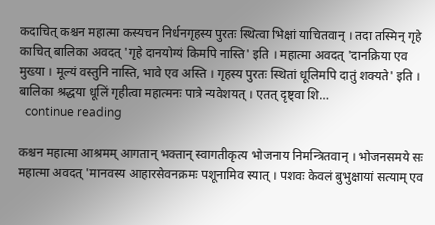कदाचित् कश्चन महात्मा कस्यचन निर्धनगृहस्य पुरतः स्थित्वा भिक्षां याचितवान् । तदा तस्मिन् गृहे काचित् बालिका अवदत् 'गृहे दानयोग्यं किमपि नास्ति' इति । महात्मा अवदत् 'दानक्रिया एव मुख्या । मूल्यं वस्तुनि नास्ति, भावे एव अस्ति । गृहस्य पुरतः स्थितां धूलिमपि दातुं शक्यते' इति । बालिका श्रद्धया धूलिं गृहीत्वा महात्मनः पात्रे न्यवेशयत् । एतत् दृष्ट्वा शि…
  continue reading

कश्चन महात्मा आश्रमम् आगतान् भक्तान् स्वागतीकृत्य भोजनाय निमन्त्रितवान् । भोजनसमये सः महात्मा अवदत् 'मानवस्य आहारसेवनक्रमः पशूनामिव स्यात् । पशवः केवलं बुभुक्षायां सत्याम् एव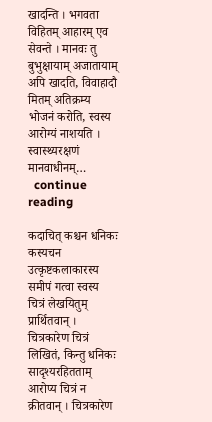खादन्ति । भगवता विहितम् आहारम् एव सेवन्ते । मानवः तु बुभुक्षायाम् अजातायाम् अपि खादति, विवाहादौ मितम् अतिक्रम्य भोजनं करोति, स्वस्य आरोग्यं नाशयति । स्वास्थ्यरक्षणं मानवाधीनम्…
  continue reading

कदाचित् कश्चन धनिकः कस्यचन उत्कृष्टकलाकारस्य समीपं गत्वा स्वस्य चित्रं लेखयितुम् प्रार्थितवान् । चित्रकारेण चित्रं लिखितं, किन्तु धनिकः सादृश्यरहितताम् आरोप्य चित्रं न क्रीतवान् । चित्रकारेण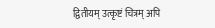द्वितीयम् उत्कृष्टं चित्रम् अपि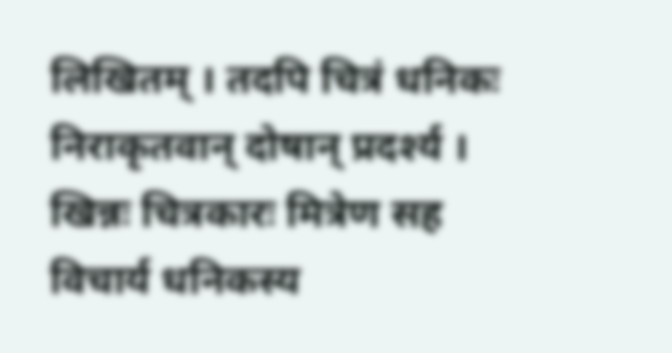लिखितम् । तदपि चित्रं धनिकः निराकृतवान् दोषान् प्रदर्श्य । खिन्नः चित्रकारः मित्रेण सह विचार्य धनिकस्य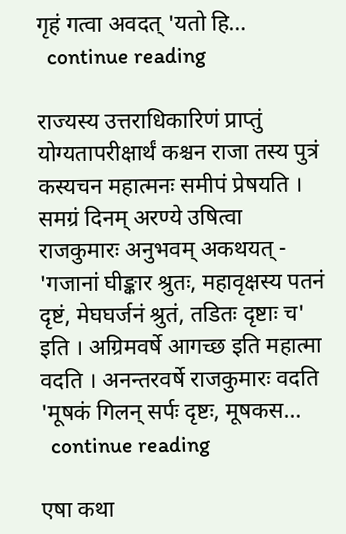गृहं गत्वा अवदत् 'यतो हि…
  continue reading

राज्यस्य उत्तराधिकारिणं प्राप्तुं योग्यतापरीक्षार्थं कश्चन राजा तस्य पुत्रं कस्यचन महात्मनः समीपं प्रेषयति । समग्रं दिनम् अरण्ये उषित्वा राजकुमारः अनुभवम् अकथयत् - 'गजानां घीङ्कार श्रुतः, महावृक्षस्य पतनं दृष्टं, मेघघर्जनं श्रुतं, तडितः दृष्टाः च' इति । अग्रिमवर्षे आगच्छ इति महात्मा वदति । अनन्तरवर्षे राजकुमारः वदति 'मूषकं गिलन् सर्पः दृष्टः, मूषकस…
  continue reading

एषा कथा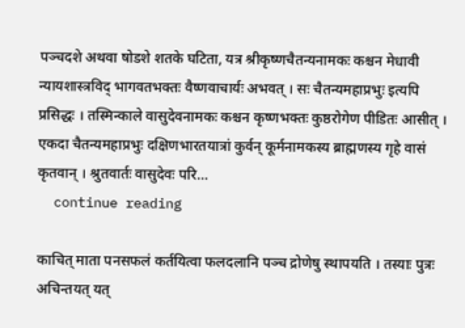पञ्चदशे अथवा षोडशे शतके घटिता, यत्र श्रीकृष्णचैतन्यनामकः कश्चन मेधावी न्यायशास्त्रविद् भागवतभक्तः वैष्णवाचार्यः अभवत् । सः चैतन्यमहाप्रभुः इत्यपि प्रसिद्धः । तस्मिन्काले वासुदेवनामकः कश्चन कृष्णभक्तः कुष्ठरोगेण पीडितः आसीत् । एकदा चैतन्यमहाप्रभुः दक्षिणभारतयात्रां कुर्वन् कूर्मनामकस्य ब्राह्मणस्य गृहे वासं कृतवान् । श्रुतवार्तः वासुदेवः परि…
  continue reading

काचित् माता पनसफलं कर्तयित्वा फलदलानि पञ्च द्रोणेषु स्थापयति । तस्याः पुत्रः अचिन्तयत् यत्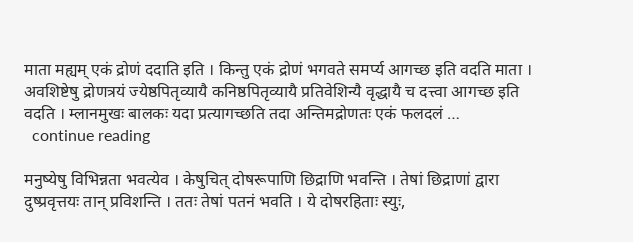माता मह्यम् एकं द्रोणं ददाति इति । किन्तु एकं द्रोणं भगवते समर्प्य आगच्छ इति वदति माता । अवशिष्टेषु द्रोणत्रयं ज्येष्ठपितृव्यायै कनिष्ठपितृव्यायै प्रतिवेशिन्यै वृद्धायै च दत्त्वा आगच्छ इति वदति । म्लानमुखः बालकः यदा प्रत्यागच्छति तदा अन्तिमद्रोणतः एकं‌ फलदलं …
  continue reading

मनुष्येषु विभिन्नता भवत्येव । केषुचित् दोषरूपाणि छिद्राणि भवन्ति । तेषां छिद्राणां द्वारा दुष्प्रवृत्तयः तान् प्रविशन्ति । ततः तेषां पतनं भवति । ये दोषरहिताः स्युः,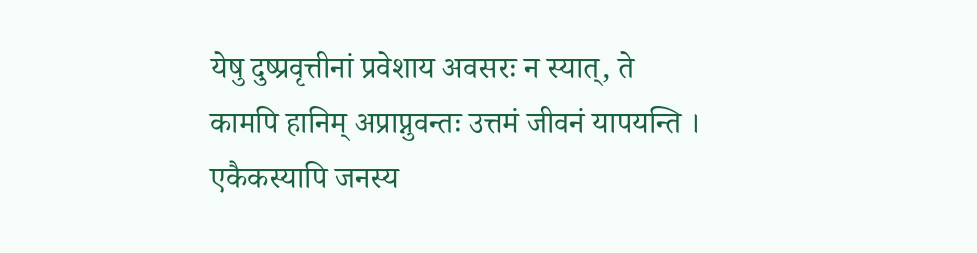येषु दुष्प्रवृत्तीनां प्रवेशाय अवसरः न स्यात्, ते कामपि हानिम् अप्राप्नुवन्तः उत्तमं जीवनं यापयन्ति । एकैकस्यापि जनस्य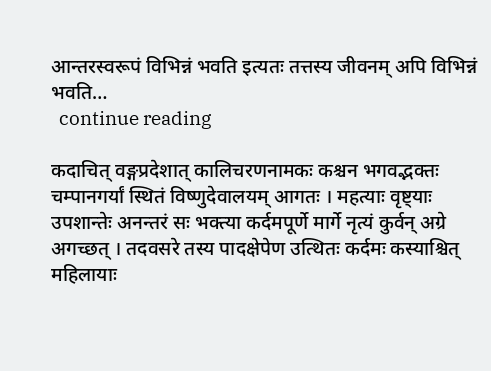आन्तरस्वरूपं विभिन्नं भवति इत्यतः तत्तस्य जीवनम् अपि विभिन्नं भवति…
  continue reading

कदाचित् वङ्गप्रदेशात् कालिचरणनामकः कश्चन भगवद्भक्तः चम्पानगर्यां स्थितं विष्णुदेवालयम् आगतः । महत्याः वृष्ट्याः उपशान्तेः अनन्तरं सः भक्त्या कर्दमपूर्णे मार्गे नृत्यं कुर्वन् अग्रे अगच्छत् । तदवसरे तस्य पादक्षेपेण उत्थितः कर्दमः कस्याश्चित् महिलायाः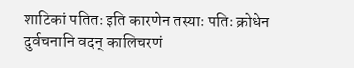शाटिकां पतितः इति कारणेन तस्याः पतिः क्रोधेन दुर्वचनानि वदन् कालिचरणं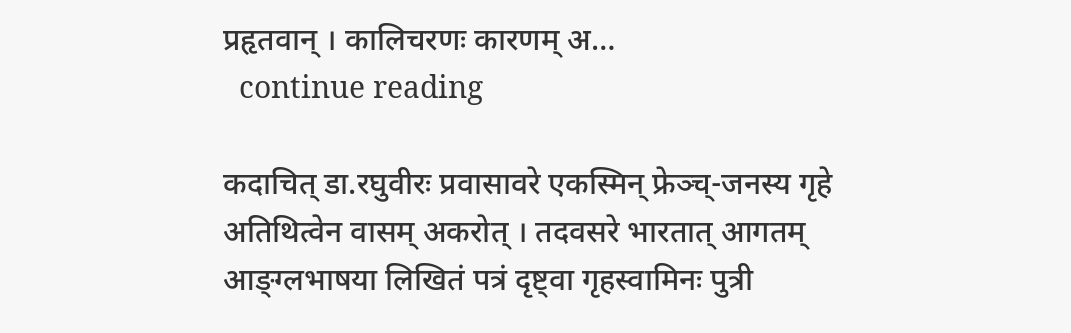प्रहृतवान् । कालिचरणः कारणम् अ…
  continue reading

कदाचित् डा.रघुवीरः प्रवासावरे एकस्मिन् फ्रेञ्च्-जनस्य गृहे अतिथित्वेन वासम् अकरोत् । तदवसरे भारतात् आगतम् आङ्ग्लभाषया लिखितं पत्रं दृष्ट्वा गृहस्वामिनः पुत्री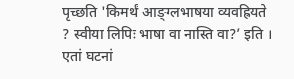पृच्छति 'किमर्थं आङ्ग्लभाषया व्यवह्रियते ? स्वीया लिपिः भाषा वा नास्ति वा?’ इति । एतां घटनां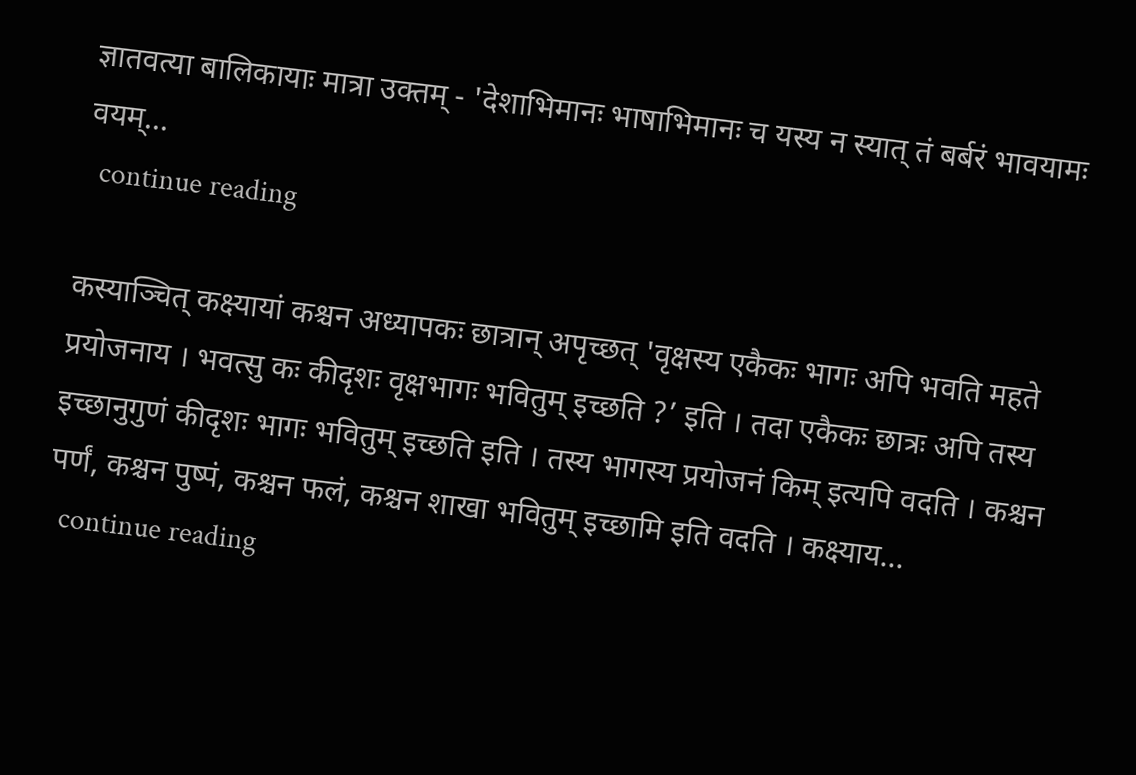ज्ञातवत्या बालिकायाः मात्रा उक्तम् - 'देशाभिमानः भाषाभिमानः च यस्य न स्यात् तं बर्बरं भावयामः वयम्…
  continue reading

कस्याञ्चित् कक्ष्यायां कश्चन अध्यापकः छात्रान् अपृच्छत् 'वृक्षस्य एकैकः भागः अपि भवति महते प्रयोजनाय । भवत्सु कः कीदृशः वृक्षभागः भवितुम् इच्छति ?’ इति । तदा एकैकः छात्रः‌ अपि तस्य इच्छानुगुणं कीदृशः भागः भवितुम् इच्छति इति । तस्य भागस्य प्रयोजनं किम् इत्यपि वदति । कश्चन पर्णं, कश्चन पुष्पं, कश्चन फलं, कश्चन शाखा भवितुम् इच्छामि इति वदति । कक्ष्याय…
  continue reading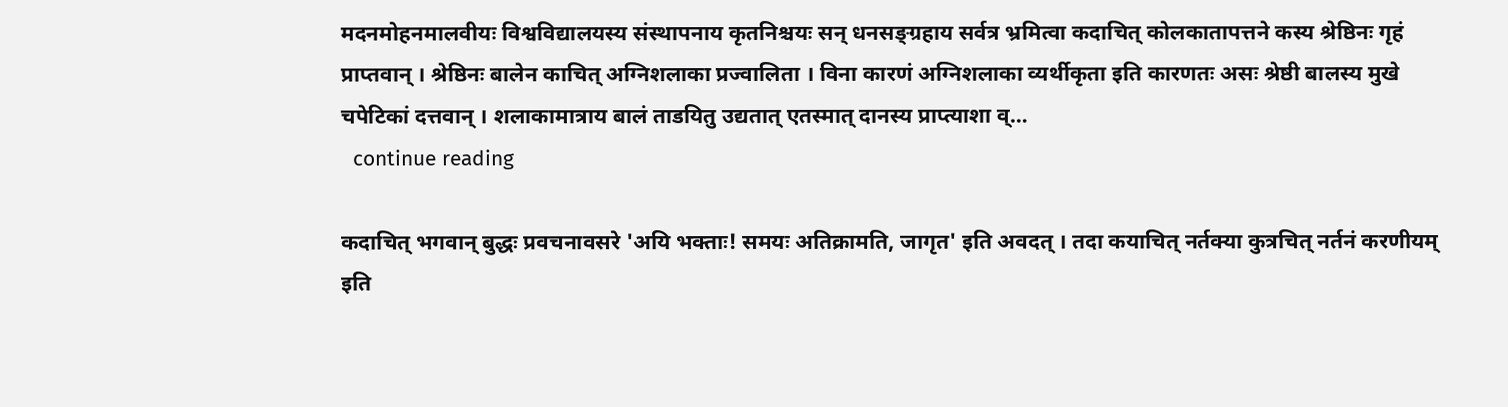मदनमोहनमालवीयः विश्वविद्यालयस्य संस्थापनाय कृतनिश्चयः सन् धनसङ्ग्रहाय सर्वत्र भ्रमित्वा कदाचित् कोलकातापत्तने कस्य श्रेष्ठिनः गृहं प्राप्तवान् । श्रेष्ठिनः बालेन काचित् अग्निशलाका प्रज्वालिता । विना कारणं अग्निशलाका व्यर्थीकृता इति कारणतः असः श्रेष्ठी बालस्य मुखे चपेटिकां दत्तवान् । शलाकामात्राय बालं ताडयितु उद्यतात् एतस्मात् दानस्य प्राप्त्याशा व्…
  continue reading

कदाचित् भगवान् बुद्धः प्रवचनावसरे 'अयि भक्ताः! समयः अतिक्रामति, जागृत' इति अवदत् । तदा कयाचित् नर्तक्या कुत्रचित् नर्तनं करणीयम् इति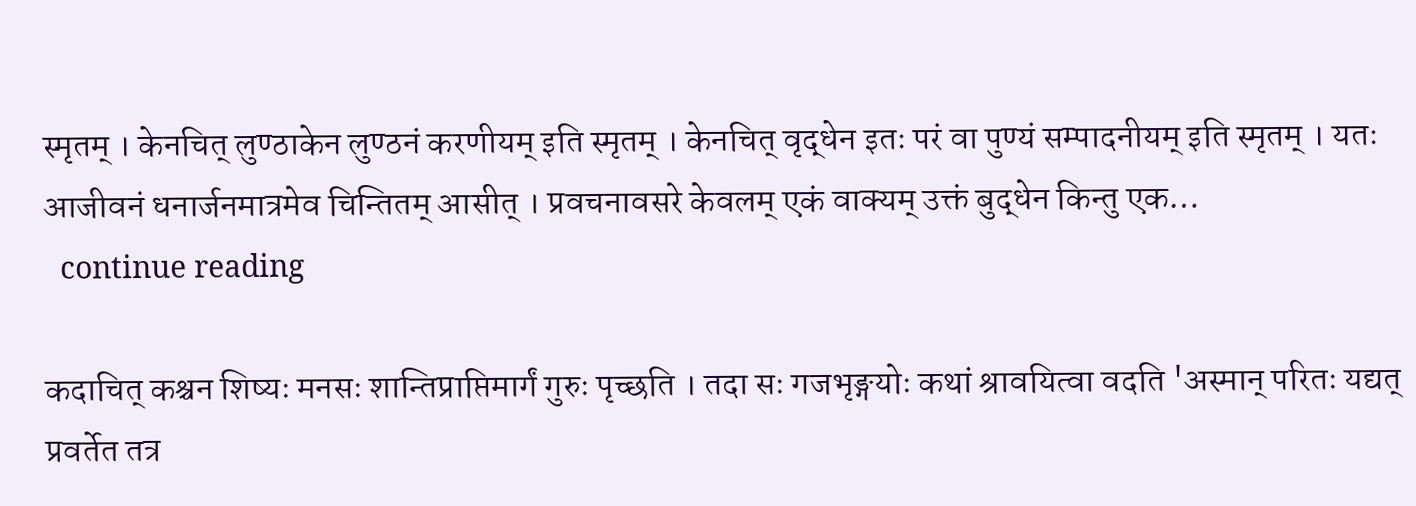स्मृतम् । केनचित् लुण्ठाकेन लुण्ठनं करणीयम् इति स्मृतम् । केनचित् वृद्धेन इतः परं वा पुण्यं सम्पादनीयम् इति स्मृतम् । यतः आजीवनं धनार्जनमात्रमेव चिन्तितम् आसीत् । प्रवचनावसरे केवलम् एकं वाक्यम् उक्तं बुद्धेन किन्तु एक…
  continue reading

कदाचित् कश्चन शिष्यः मनसः शान्तिप्राप्तिमार्गं गुरुः पृच्छति । तदा सः गजभृङ्गयोः कथां श्रावयित्वा वदति 'अस्मान् परितः यद्यत् प्रवर्तेत तत्र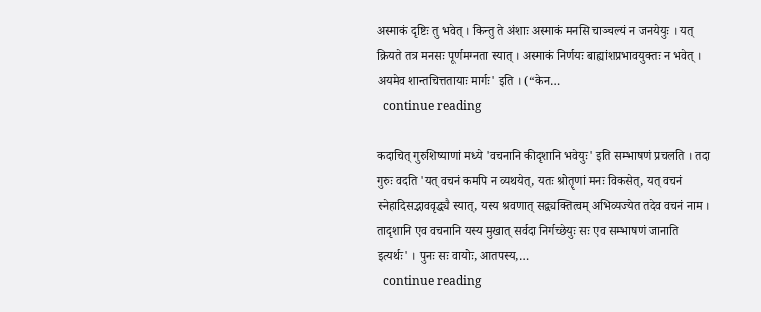अस्माकं दृष्टिः तु भवेत् । किन्तु ते अंशाः अस्माकं‌ मनसि चाञ्चल्यं न जनयेयुः । यत् क्रियते तत्र मनसः पूर्णमग्नता स्यात् । अस्माकं निर्णयः बाह्यांशप्रभावयुक्तः न भवेत् । अयमेव शान्तचित्ततायाः मार्गः' इति । (“केन…
  continue reading

कदाचित् गुरुशिष्याणां मध्ये 'वचनानि कीदृशानि भवेयुः' इति सम्भाषणं प्रचलति । तदा गुरुः वदति 'यत् वचनं कमपि न व्यथयेत्, यतः श्रोतॄणां मनः विकसेत्, यत् वचनं स्नेहादिसद्भाववृद्ध्यै स्यात्, यस्य श्रवणात् सद्व्यक्तित्वम् अभिव्यज्येत तदेव वचनं नाम । तादृशानि एव वचनानि यस्य मुखात् सर्वदा निर्गच्छेयुः सः एव सम्भाषणं जानाति इत्यर्थः' । पुनः सः वायोः, आतपस्य,…
  continue reading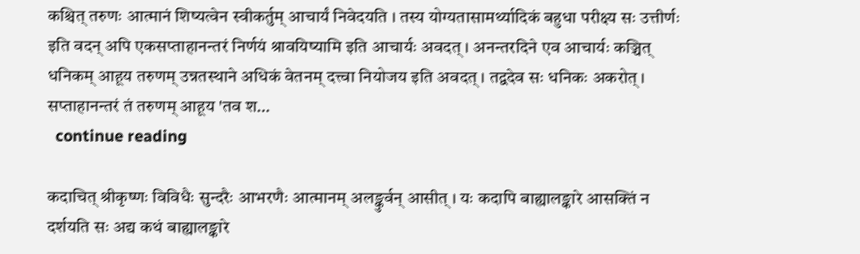कश्चित् तरुणः आत्मानं शिष्यत्वेन स्वीकर्तुम् आचार्यं निवेदयति । तस्य योग्यतासामर्थ्यादिकं बहुधा परीक्ष्य सः उत्तीर्णः इति वदन् अपि एकसप्ताहानन्तरं निर्णयं श्रावयिष्यामि इति आचार्यः अवदत् । अनन्तरदिने एव आचार्यः कञ्चित् धनिकम् आहूय तरुणम् उन्नतस्थाने अधिकं वेतनम् दत्त्वा नियोजय इति अवदत् । तद्वदेव सः धनिकः अकरोत् । सप्ताहानन्तरं तं तरुणम् आहूय 'तव श…
  continue reading

कदाचित् श्रीकृष्णः विविधैः सुन्दरैः आभरणैः आत्मानम् अलङ्कुर्वन् आसीत् । यः कदापि बाह्यालङ्कारे आसक्तिं न दर्शयति सः अद्य कथं बाह्यालङ्कारे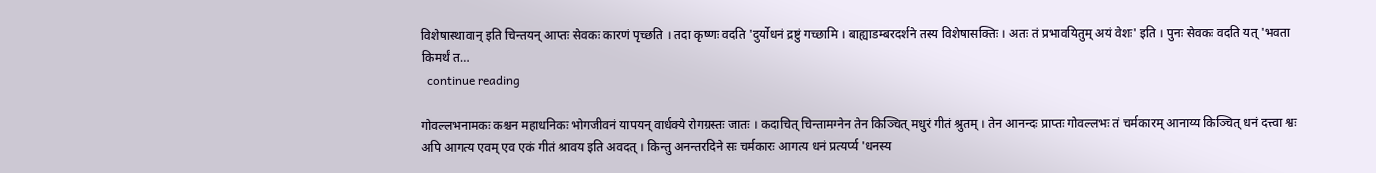विशेषास्थावान् इति चिन्तयन् आप्तः सेवकः कारणं पृच्छति । तदा कृष्णः वदति 'दुर्योधनं द्रष्टुं गच्छामि । बाह्याडम्बरदर्शने तस्य विशेषासक्तिः । अतः तं प्रभावयितुम् अयं वेशः' इति । पुनः सेवकः वदति यत् 'भवता किमर्थं त…
  continue reading

गोवल्लभनामकः कश्चन महाधनिकः भोगजीवनं यापयन् वार्धक्ये रोगग्रस्तः जातः । कदाचित् चिन्तामग्नेन तेन किञ्चित् मधुरं गीतं श्रुतम् । तेन आनन्दः प्राप्तः गोवल्लभः तं चर्मकारम् आनाय्य किञ्चित् धनं दत्त्वा श्वः अपि आगत्य एवम् एव एकं गीतं श्रावय इति अवदत् । किन्तु अनन्तरदिने सः चर्मकारः आगत्य धनं प्रत्यर्प्य 'धनस्य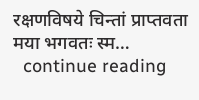रक्षणविषये चिन्तां प्राप्तवता मया भगवतः स्म…
  continue reading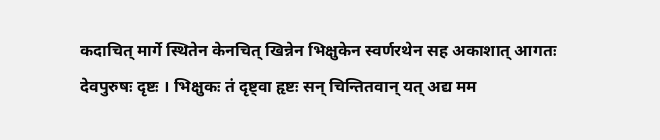कदाचित् मार्गे स्थितेन केनचित् खिन्नेन भिक्षुकेन स्वर्णरथेन सह अकाशात् आगतः देवपुरुषः दृष्टः । भिक्षुकः तं दृष्ट्वा हृष्टः सन् चिन्तितवान् यत् अद्य मम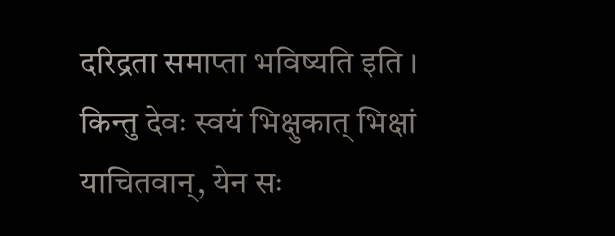दरिद्रता समाप्ता भविष्यति इति । किन्तु देवः स्वयं भिक्षुकात् भिक्षां याचितवान्, येन सः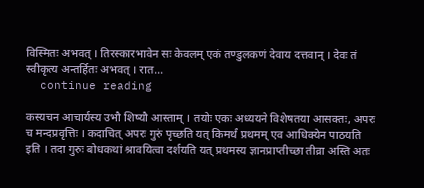विस्मितः अभवत् । तिरस्कारभावेन सः केवलम् एकं तण्डुलकणं देवाय दत्तवान् । देवः तं स्वीकृत्य अन्तर्हितः अभवत् । रात…
  continue reading

कस्यचन आचार्यस्य उभौ शिष्यौ आस्ताम् । तयोः एकः अध्ययने विशेषतया आसक्तः, अपरः च मन्दप्रवृत्तिः । कदाचित् अपरः गुरुं पृच्छति यत् किमर्थं प्रथमम् एव आधिक्येन पाठयति इति । तदा गुरुः बोधकथां श्रावयित्वा दर्शयति यत् प्रथमस्य ज्ञानप्राप्तीच्छा तीव्रा अस्ति अतः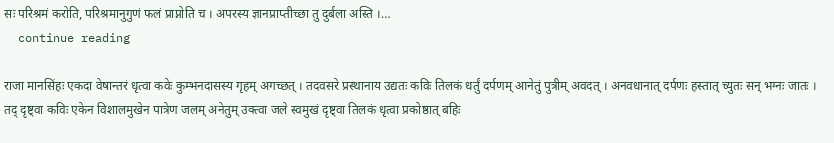सः परिश्रमं करोति, परिश्रमानुगुणं फलं प्राप्नोति च । अपरस्य ज्ञानप्राप्तीच्छा तु दुर्बला अस्ति ।…
  continue reading

राजा मानसिंहः एकदा वेषान्तरं धृत्वा कवेः कुम्भनदासस्य गृहम् अगच्छत् । तदवसरे प्रस्थानाय उद्यतः कविः तिलकं धर्तुं दर्पणम् आनेतुं पुत्रीम् अवदत् । अनवधानात् दर्पणः हस्तात् च्युतः सन् भग्नः जातः । तद् दृष्ट्वा कविः एकेन विशालमुखेन पात्रेण जलम् अनेतुम् उक्त्वा जले स्वमुखं दृष्ट्वा तिलकं धृत्वा प्रकोष्ठात् बहिः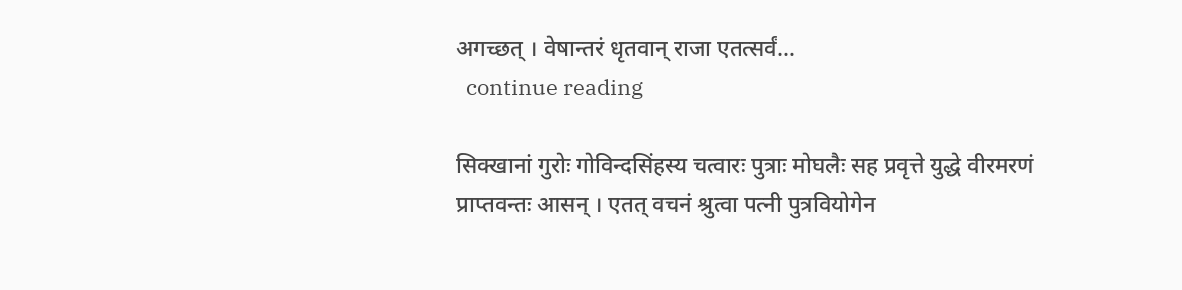अगच्छत् । वेषान्तरं धृतवान् राजा एतत्सर्वं…
  continue reading

सिक्खानां गुरोः गोविन्दसिंहस्य चत्वारः पुत्राः मोघलैः सह प्रवृत्ते युद्धे वीरमरणं प्राप्तवन्तः आसन् । एतत् वचनं श्रुत्वा पत्नी पुत्रवियोगेन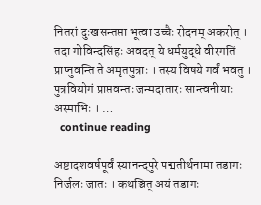नितरां दुःखसन्तप्ता भूत्वा उच्चैः रोदनम् अकरोत् । तदा गोविन्दसिंहः अवदत् ये धर्मयुद्धे वीरगतिं प्राप्नुवन्ति ते अमृतपुत्राः । तस्य विषये गर्वं भवतु । पुत्रवियोगं प्राप्तवन्तः जन्मदातारः सान्त्वनीयाः अस्माभिः । …
  continue reading

अष्टादशवर्षपूर्वं स्यानन्दपुरे पद्मतीर्थनामा तडागः निर्जलः जातः । कथञ्चित् अयं तडागः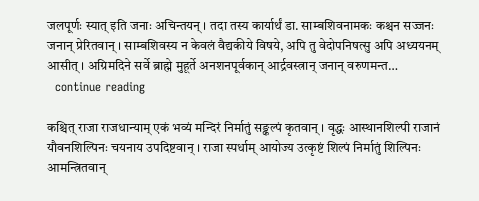जलपूर्णः स्यात् इति जनाः अचिन्तयन् । तदा तस्य कार्यार्थं डा. साम्बशिवनामकः कश्चन सज्जनः जनान् प्रेरितवान् । साम्बशिवस्य न केवलं वैद्यकीये विषये, अपि तु वेदोपनिषत्सु अपि अध्ययनम् आसीत् । अग्रिमदिने सर्वे ब्राह्मे मुहूर्ते अनशनपूर्वकान् आर्द्रवस्त्रान् जनान् वरुणमन्त…
  continue reading

कश्चित् राजा राजधान्याम् एकं भव्यं मन्दिरं निर्मातुं सङ्कल्पं कृतवान् । वृद्धः आस्थानशिल्पी राजानं यौवनशिल्पिनः चयनाय उपदिष्टवान् । राजा स्पर्धाम् आयोज्य उत्कृष्टं शिल्पं निर्मातुं शिल्पिनः आमन्त्रितवान्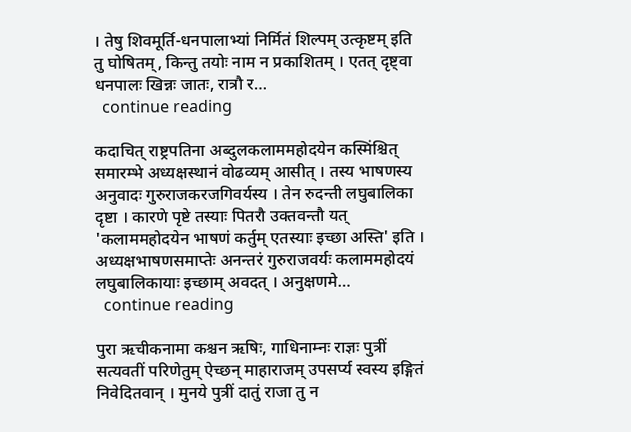। तेषु शिवमूर्ति-धनपालाभ्यां निर्मितं शिल्पम् उत्कृष्टम् इति तु घोषितम्, किन्तु तयोः नाम न प्रकाशितम् । एतत् दृष्ट्वा धनपालः खिन्नः जातः, रात्रौ र…
  continue reading

कदाचित् राष्ट्रपतिना अब्दुलकलाममहोदयेन कस्मिंश्चित् समारम्भे अध्यक्षस्थानं वोढव्यम् आसीत् । तस्य भाषणस्य अनुवादः गुरुराजकरजगिवर्यस्य । तेन रुदन्ती लघुबालिका दृष्टा । कारणे पृष्टे तस्याः पितरौ उक्तवन्तौ यत् 'कलाममहोदयेन भाषणं कर्तुम् एतस्याः इच्छा अस्ति' इति । अध्यक्षभाषणसमाप्तेः अनन्तरं गुरुराजवर्यः कलाममहोदयं लघुबालिकायाः इच्छाम् अवदत् । अनुक्षणमे…
  continue reading

पुरा ऋचीकनामा कश्चन ऋषिः, गाधिनाम्नः राज्ञः पुत्रीं सत्यवतीं परिणेतुम् ऐच्छन् माहाराजम् उपसर्प्य स्वस्य इङ्गितं निवेदितवान् । मुनये पुत्रीं दातुं राजा तु न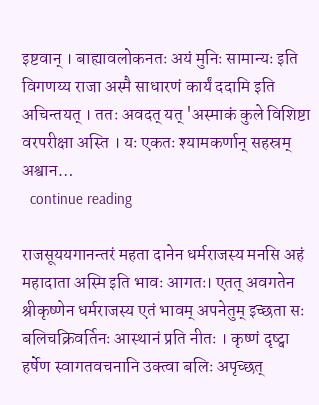इष्टवान् । बाह्यावलोकनतः अयं मुनिः सामान्यः इति विगणय्य राजा अस्मै साधारणं कार्यं ददामि इति अचिन्तयत् । ततः अवदत् यत् 'अस्माकं कुले विशिष्टा वरपरीक्षा अस्ति । यः एकतः श्यामकर्णान् सहस्रम् अश्वान…
  continue reading

राजसूययगानन्तरं महता दानेन धर्मराजस्य मनसि अहं महादाता अस्मि इति भावः आगतः। एतत् अवगतेन श्रीकृष्णेन धर्मराजस्य एतं भावम् अपनेतुम् इच्छता सः बलिचक्रिवर्तिनः आस्थानं प्रति नीतः । कृष्णं दृष्ट्वा हर्षेण स्वागतवचनानि उक्त्वा बलिः अपृच्छत्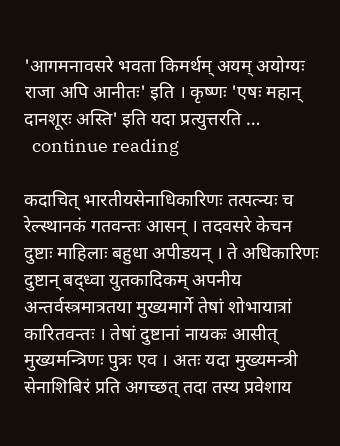'आगमनावसरे भवता किमर्थम् अयम् अयोग्यः राजा अपि आनीतः' इति । कृष्णः 'एषः महान् दानशूरः अस्ति' इति यदा प्रत्युत्तरति …
  continue reading

कदाचित् भारतीयसेनाधिकारिणः तत्पत्न्यः च रेल्स्थानकं गतवन्तः आसन् । तदवसरे केचन दुष्टाः माहिलाः बहुधा अपीडयन् । ते अधिकारिणः दुष्टान् बद्ध्वा युतकादिकम् अपनीय अन्तर्वस्त्रमात्रतया मुख्यमार्गे तेषां शोभायात्रां कारितवन्तः । तेषां दुष्टानां नायकः आसीत् मुख्यमन्त्रिणः पुत्रः एव । अतः यदा मुख्यमन्त्री सेनाशिबिरं प्रति अगच्छत् तदा तस्य प्रवेशाय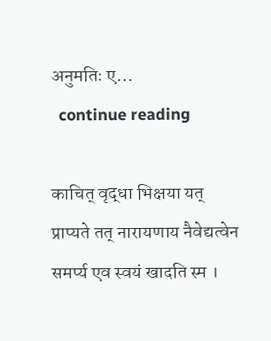अनुमतिः ए…
  continue reading

काचित् वृद्धा भिक्षया यत् प्राप्यते तत् नारायणाय नैवेद्यत्वेन समर्प्य एव स्वयं खादति स्म ।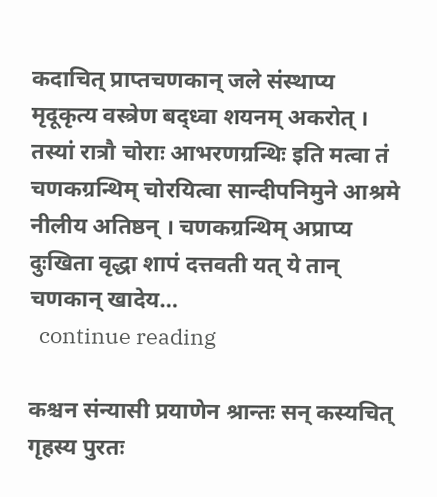कदाचित् प्राप्तचणकान् जले संस्थाप्य मृदूकृत्य वस्त्रेण बद्ध्वा शयनम् अकरोत् । तस्यां रात्रौ चोराः आभरणग्रन्थिः इति मत्वा तं चणकग्रन्थिम् चोरयित्वा सान्दीपनिमुने आश्रमे नीलीय अतिष्ठन् । चणकग्रन्थिम् अप्राप्य दुःखिता वृद्धा शापं दत्तवती यत् ये तान् चणकान् खादेय…
  continue reading

कश्चन संन्यासी प्रयाणेन श्रान्तः सन् कस्यचित् गृहस्य पुरतः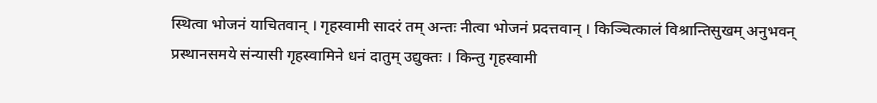स्थित्वा भोजनं याचितवान् । गृहस्वामी सादरं तम् अन्तः नीत्वा भोजनं प्रदत्तवान् । किञ्चित्कालं विश्रान्तिसुखम् अनुभवन् प्रस्थानसमये संन्यासी गृहस्वामिने धनं दातुम् उद्युक्तः । किन्तु गृहस्वामी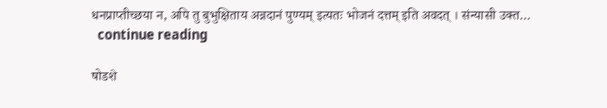धनप्राप्तीच्छया न, अपि तु बुभुक्षिताय अन्नदानं पुण्यम् इत्यतः भोजनं दत्तम् इति अवदत् । संन्यासी उक्त…
  continue reading

षोडशे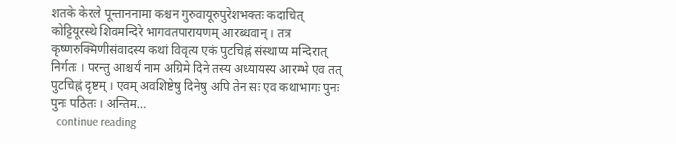शतके केरले पून्ताननामा कश्चन गुरुवायूरुपुरेशभक्तः कदाचित् कोट्टियूरस्थे शिवमन्दिरे भागवतपारायणम् आरब्धवान् । तत्र कृष्णरुक्मिणीसंवादस्य कथां विवृत्य एकं पुटचिह्नं संस्थाप्य मन्दिरात् निर्गतः । परन्तु आश्चर्यं नाम अग्रिमे दिने तस्य अध्यायस्य आरम्भे एव तत् पुटचिह्नं दृष्टम् । एवम् अवशिष्टेषु दिनेषु अपि तेन सः एव कथाभागः पुनः पुनः पठितः । अन्तिम…
  continue reading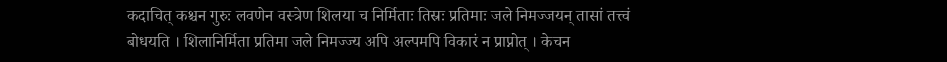कदाचित् कश्चन गुरुः लवणेन वस्त्रेण शिलया च निर्मिताः तिस्रः प्रतिमाः जले निमज्जयन् तासां तत्त्वं बोधयति । शिलानिर्मिता प्रतिमा जले निमज्ज्य अपि अल्पमपि विकारं न प्राप्नोत् । केचन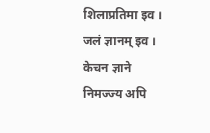शिलाप्रतिमा इव । जलं ज्ञानम् इव । केचन ज्ञाने निमज्ज्य अपि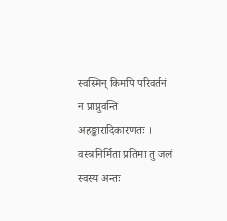स्वस्मिन् किमपि परिवर्तनं न प्राप्नुवन्ति अहङ्कारादिकारणतः । वस्त्रनिर्मिता प्रतिमा तु जलं स्वस्य अन्तः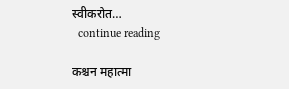स्वीकरोत…
  continue reading

कश्चन महात्मा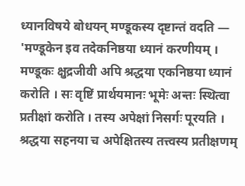ध्यानविषये बोधयन् मण्डूकस्य दृष्टान्तं वदति — 'मण्डूकेन इव तदेकनिष्ठया ध्यानं करणीयम् । मण्डूकः क्षुद्रजीवी अपि श्रद्धया एकनिष्ठया ध्यानं करोति । सः वृष्टिं प्रार्थयमानः भूमेः अन्तः स्थित्वा प्रतीक्षां करोति । तस्य अपेक्षां निसर्गः पूरयति । श्रद्धया सहनया च अपेक्षितस्य तत्त्वस्य प्रतीक्षणम्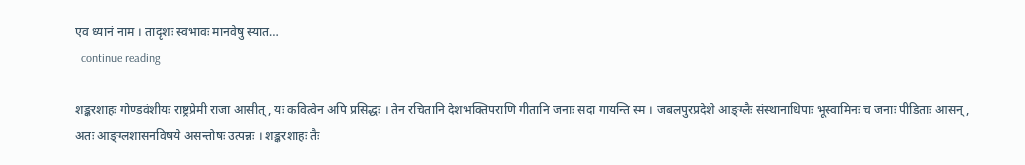एव ध्यानं नाम । तादृशः स्वभावः मानवेषु स्यात…
  continue reading

शङ्करशाहः गोण्डवंशीयः राष्ट्रप्रेमी राजा आसीत्, यः कवित्वेन अपि प्रसिद्धः । तेन रचितानि देशभक्तिपराणि गीतानि जनाः सदा गायन्ति स्म । जबलपुरप्रदेशे आङ्ग्लैः संस्थानाधिपाः भूस्वामिनः च जनाः पीडिताः आसन्, अतः आङ्ग्लशासनविषये असन्तोषः उत्पन्नः । शङ्करशाहः तैः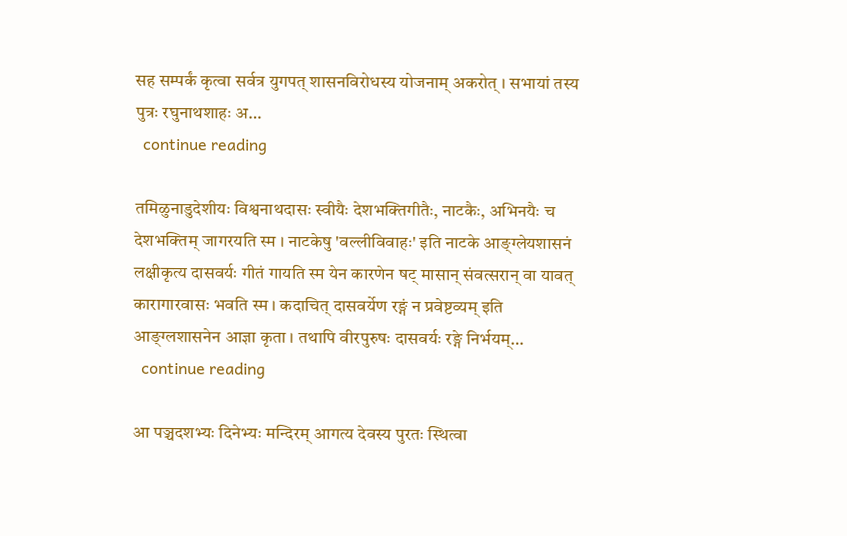सह सम्पर्कं कृत्वा सर्वत्र युगपत् शासनविरोधस्य योजनाम् अकरोत् । सभायां तस्य पुत्रः रघुनाथशाहः अ…
  continue reading

तमिळुनाडुदेशीयः विश्वनाथदासः स्वीयैः देशभक्तिगीतैः, नाटकैः, अभिनयैः च देशभक्तिम् जागरयति स्म । नाटकेषु 'वल्लीविवाहः' इति नाटके आङ्ग्लेयशासनं लक्षीकृत्य दासवर्यः गीतं गायति स्म येन कारणेन षट् मासान् संवत्सरान् वा यावत् कारागारवासः भवति स्म । कदाचित् दासवर्येण रङ्गं न प्रवेष्टव्यम् इति आङ्ग्लशासनेन आज्ञा कृता । तथापि वीरपुरुषः दासवर्यः रङ्गे निर्भयम्…
  continue reading

आ पञ्चदशभ्यः दिनेभ्यः मन्दिरम् आगत्य देवस्य पुरतः स्थित्वा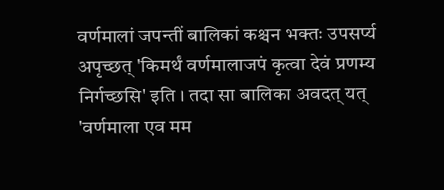वर्णमालां जपन्तीं बालिकां कश्चन भक्तः उपसर्प्य अपृच्छत् 'किमर्थं वर्णमालाजपं कृत्वा देवं प्रणम्य निर्गच्छसि' इति । तदा सा बालिका अवदत् यत् 'वर्णमाला एव मम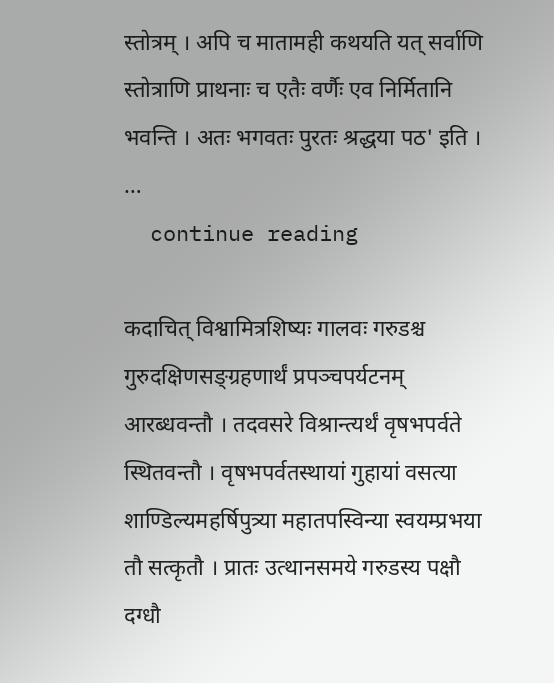स्तोत्रम् । अपि च मातामही कथयति यत् सर्वाणि स्तोत्राणि प्राथनाः च एतैः वर्णैः एव निर्मितानि भवन्ति । अतः भगवतः पुरतः श्रद्धया पठ' इति । …
  continue reading

कदाचित् विश्वामित्रशिष्यः गालवः गरुडश्च गुरुदक्षिणसङ्ग्रहणार्थं प्रपञ्चपर्यटनम् आरब्धवन्तौ । तदवसरे विश्रान्त्यर्थं वृषभपर्वते स्थितवन्तौ । वृषभपर्वतस्थायां गुहायां वसत्या शाण्डिल्यमहर्षिपुत्र्या महातपस्विन्या स्वयम्प्रभया तौ सत्कृतौ । प्रातः उत्थानसमये गरुडस्य पक्षौ दग्धौ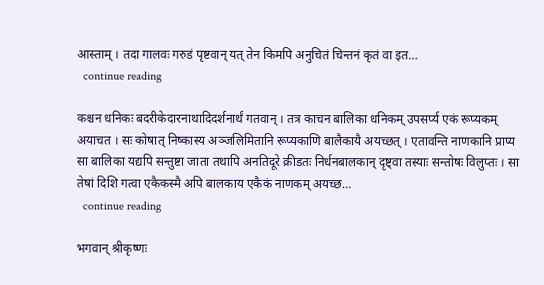आस्ताम् । तदा गालवः गरुडं पृष्टवान् यत् तेन किमपि अनुचितं चिन्तनं कृतं वा इत…
  continue reading

कश्चन धनिकः बदरीकेदारनाथादिदर्शनार्थं गतवान् । तत्र काचन बालिका धनिकम् उपसर्प्य एकं रूप्यकम् अयाचत । सः कोषात् निष्कास्य अञ्जलिमितानि रूप्यकाणि बालैकायै अयच्छत् । एतावन्ति नाणकानि प्राप्य सा बालिका यद्यपि सन्तुष्टा जाता तथापि अनतिदूरे क्रीडतः निर्धनबालकान् दृष्ट्वा तस्याः सन्तोषः विलुप्तः । सा तेषां दिशि गत्वा एकैकस्मै अपि बालकाय एकैकं नाणकम् अयच्छ…
  continue reading

भगवान् श्रीकृष्णः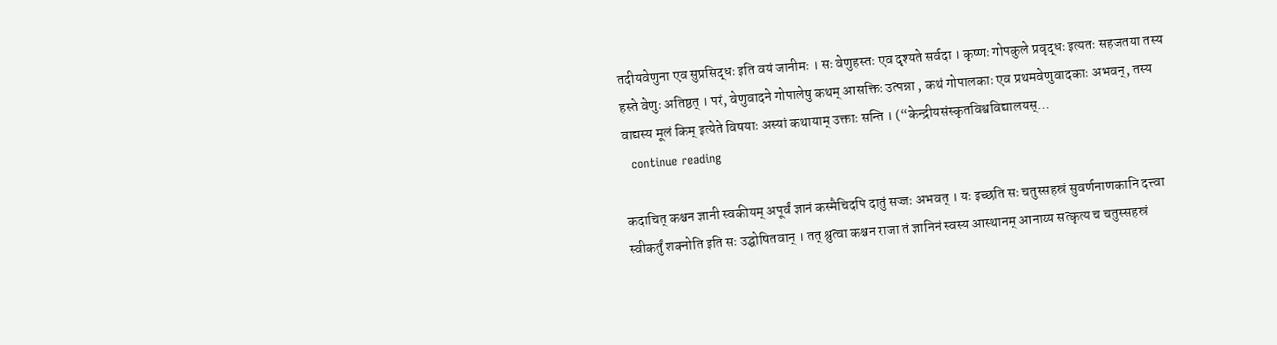तदीयवेणुना एव सुप्रसिद्धः इति वयं जानीमः । सः वेणुहस्तः एव दृश्यते सर्वदा । कृष्णः गोपकुले प्रवृद्धः इत्यतः सहजतया तस्य हस्ते वेणुः अतिष्ठत् । परं, वेणुवादने गोपालेषु कथम् आसक्तिः उत्पन्ना , कथं गोपालकाः एव प्रथमवेणुवादकाः अभवन्, तस्य वाद्यस्य मूलं किम् इत्येते विषयाः अस्यां कथायाम् उक्ताः सन्ति । (“केन्द्रीयसंस्कृतविश्वविद्यालयस्…
  continue reading

कदाचित् कश्चन ज्ञानी स्वकीयम् अपूर्वं ज्ञानं कस्मैचिदपि दातुं सज्जः अभवत् । यः इच्छति सः चतुस्सहस्रं सुवर्णनाणकानि दत्त्वा स्वीकर्तुं शक्नोति इति सः उद्घोषितवान् । तत् श्रुत्वा कश्चन राजा तं ज्ञानिनं स्वस्य आस्थानम् आनाय्य सत्कृत्य च चतुस्सहस्रं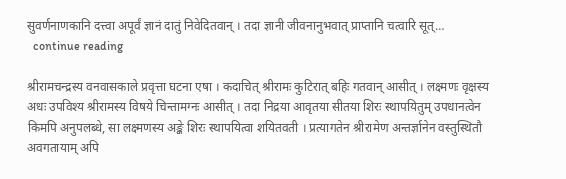सुवर्णनाणकानि दत्त्वा अपूर्वं ज्ञानं दातुं निवेदितवान् । तदा ज्ञानी जीवनानुभवात् प्राप्तानि चत्वारि सूत्…
  continue reading

श्रीरामचन्द्रस्य वनवासकाले प्रवृत्ता घटना एषा । कदाचित् श्रीरामः कुटिरात् बहिः गतवान् आसीत् । लक्ष्मणः वृक्षस्य अधः उपविश्य श्रीरामस्य विषये चिन्तामग्नः आसीत् । तदा निद्रया आवृतया सीतया शिरः स्थापयितुम् उपधानत्वेन किमपि अनुपलब्धे, सा लक्ष्मणस्य अङ्के शिरः स्थापयित्वा शयितवती । प्रत्यागतेन श्रीरामेण अन्तर्ज्ञानेन वस्तुस्थितौ अवगतायाम् अपि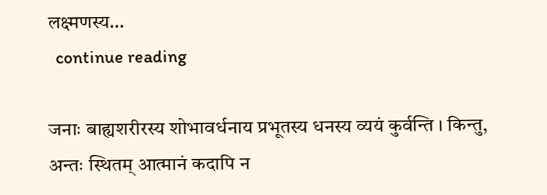लक्ष्मणस्य…
  continue reading

जनाः बाह्यशरीरस्य शोभावर्धनाय प्रभूतस्य धनस्य व्ययं कुर्वन्ति । किन्तु, अन्तः स्थितम् आत्मानं कदापि न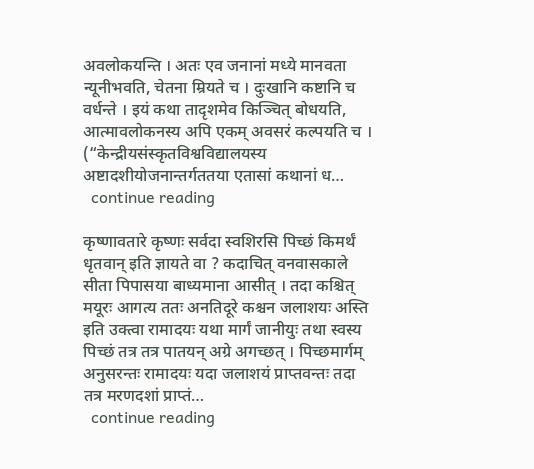अवलोकयन्ति । अतः एव जनानां मध्ये मानवता न्यूनीभवति, चेतना म्रियते च । दुःखानि कष्टानि च वर्धन्ते । इयं कथा तादृशमेव किञ्चित् बोधयति, आत्मावलोकनस्य अपि एकम् अवसरं कल्पयति च । (“केन्द्रीयसंस्कृतविश्वविद्यालयस्य अष्टादशीयोजनान्तर्गततया एतासां कथानां ध…
  continue reading

कृष्णावतारे कृष्णः सर्वदा स्वशिरसि पिच्छं किमर्थं धृतवान् इति ज्ञायते वा ? कदाचित् वनवासकाले सीता पिपासया बाध्यमाना आसीत् । तदा कश्चित् मयूरः आगत्य ततः अनतिदूरे कश्चन जलाशयः अस्ति इति उक्त्वा रामादयः यथा मार्गं जानीयुः तथा स्वस्य पिच्छं तत्र तत्र पातयन् अग्रे अगच्छत् । पिच्छमार्गम् अनुसरन्तः रामादयः यदा जलाशयं प्राप्तवन्तः तदा तत्र मरणदशां प्राप्तं…
  continue reading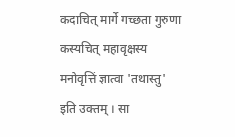कदाचित् मार्गे गच्छता गुरुणा कस्यचित् महावृक्षस्य मनोवृत्तिं ज्ञात्वा 'तथास्तु' इति उक्तम् । सा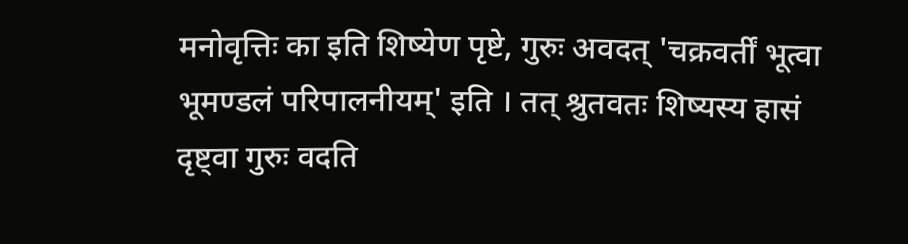मनोवृत्तिः का इति शिष्येण पृष्टे, गुरुः अवदत् 'चक्रवर्तीं भूत्वा भूमण्डलं परिपालनीयम्' इति । तत् श्रुतवतः शिष्यस्य हासं दृष्ट्वा गुरुः वदति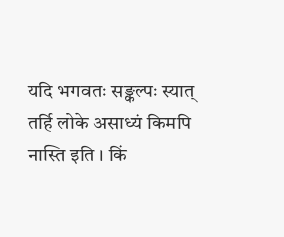यदि भगवतः सङ्कल्पः स्यात् तर्हि लोके असाध्यं किमपि नास्ति इति । किं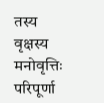तस्य वृक्षस्य मनोवृत्तिः परिपूर्णा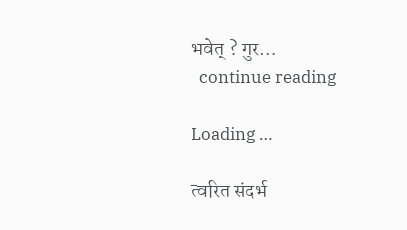भवेत् ? गुर…
  continue reading

Loading …

त्वरित संदर्भ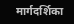मार्गदर्शिका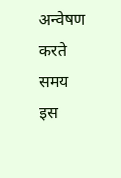अन्वेषण करते समय इस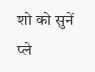शो को सुनें
प्ले